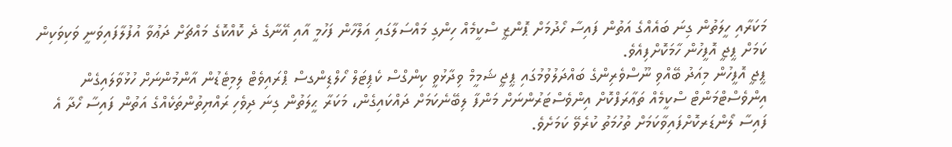މަކަރާއި ހީލަތުން ގިނަ ބައެއްގެ އަތުން ފައިސާ ހޯދުމަށް ޕޮންޒީ ސްކީމެއް ހިންގި މައްސަލާގައި އަލްހާން ފަހުމީ އާއި އޭނާގެ ދެ ކޮއްކޮގެ މައްޗަށް ދަޢުވާ އުފުލާފައިވަނީ ވަކިވަކިން ކަމަށް ޕީޖީ އޮފީހުން ހާމަކޮށްފިއެވެ.
ޕީޖީ އޮފީހުން މިއަދު ބޭއްވި ނޫސްވެރިންގެ ބައްދަލުވުމުގައި ޕީޖީ ޝަމީމް ވިދާޅުވީ ކިންގްސް ކެޕިޓަލް ހޯލްޑިންގސް ޕްރައިވެޓް ލިމިޓެޑުން އާންމުންނަށް ހުޅުވާލައިގެން އިންވެސްޓްމަންޓް ސްކީމެއް ތަޢާރަފްކޮށް އިންވެސްޓަރުންނަށް މަންފާ ލިބޭނެކަމަށް ދައްކައިގެން، މަކަރާ ޙީލަތުން ގިނަ ދިވެހި ރައްޔިތުންތަކެއްގެ އަތުން ފައިސާ ހޯދާ އެ ފައިސާ ލޯންޑަރކޮށްފައިވާކަމަށް ތުހުމަތު ކުރެވޭ ކަމަށެވެ.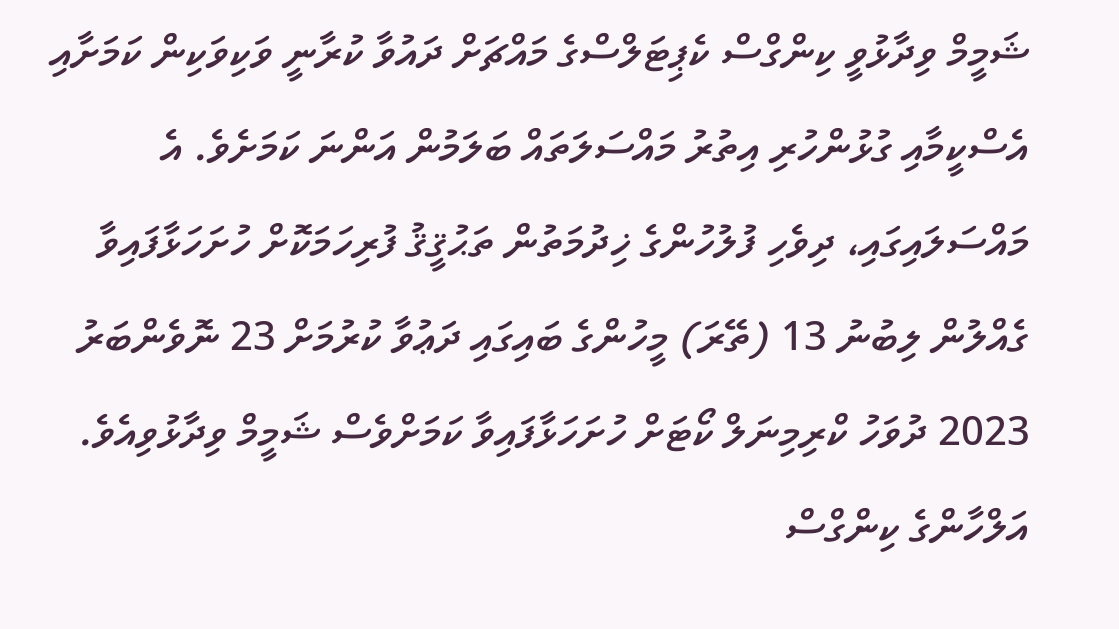ޝަމީމް ވިދާޅުވީ ކިންގްސް ކެޕިޓަލްސްގެ މައްޗަށް ދައުވާ ކުރާނީ ވަކިވަކިން ކަމަށާއި އެސްކީމާއި ގުޅުންހުރި އިތުރު މައްސަލަތައް ބަލަމުން އަންނަ ކަމަށެވެ. އެ މައްސަލައިގައި، ދިވެހި ފުލުހުންގެ ޚިދުމަތުން ތަޙުޤީޤު ފުރިހަމަކޮށް ހުށަހަޅާފައިވާ ގެއްލުން ލިބުނު 13 (ތޭރަ) މީހުންގެ ބައިގައި ދަޢުވާ ކުރުމަށް 23 ނޮވެންބަރު 2023 ދުވަހު ކްރިމިނަލް ކޯޓަށް ހުށަހަޅާފައިވާ ކަމަށްވެސް ޝަމީމް ވިދާޅުވިއެވެ.
އަލްހާންގެ ކިންގްސް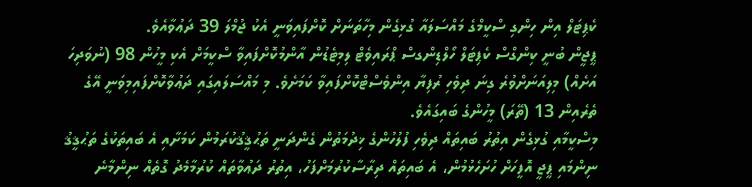ކެޕިޓަލް އިން ހިންގި ސްކީމްގެ މައްސަލައާ ގުޅިގެން މިހާތަނަށް ކޮށްފައިވަނީ އެކު ޖުމްލަ 39 ދަޢުވާއެވެ.
ޕީޖީން ބުނީ ކިންގްސް ކެޕިޓަލް ހޯލްޑިންގސް ޕްރައިވެޓް ލިމިޓެޑުން އާންމުކޮށްފައިވާ ސްކީމަށް އެކި މީހުން 98 (ނުވަދިހަ އަށެއް) މިލިއަނަށްވުރެ ގިނަ ދިވެހި ރުފިޔާ އިންވެސްޓްކޮށްފައިވާ ކަމަށެވެ. މި މައްސަލައިގައި ދަޢުވާކޮށްފައިމިވަނީ އޭގެ ތެރެއިން 13 (ތޭރަ) މީހުންގެ ބައިގައެވެ.
މިސްކީމާއި ގުޅިގެން އިތުރު ބައިތައް ދިވެހި ފުލުހުންގެ ޚިދުމަތުން ގެންދަނީ ތަޙުޤީޤުކުރަމުން ކަމަށާއި އެ ބައިތަކުގެ ތަޙުޤީޤު ނިންމައި ޕީޖީ އޮފީހަށް ހުށަހެޅުމުން، އެ ބައިތައް ދިރާސާކުރުމަށްފަހު، އިތުރު ދަޢުވާތައް ކުރުމާމެދު ގޮތެއް ނިންމާނެ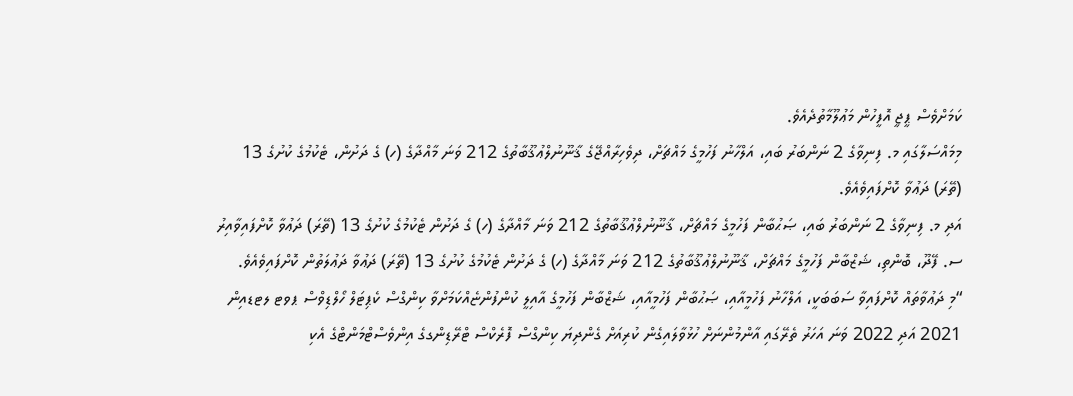ކަމަށްވެސް ޕީޖީ އޮފީހުން މަޢުލޫމާތުދެއެވެ.
މިމައްސަލާގައި މ. ފިނިވާގެ 2 ނަންބަރު ބައި، އަލްހާނު ފަހުމީގެ މައްޗަށް، ދިވެހިރާއްޖޭގެ ޤާނޫނުލްޢުޤޫބާތުގެ 212 ވަނަ މާއްދާގެ (ހ) ގެ ދަށުން، ޓެކުމުގެ ކުށުގެ 13 (ތޭރަ) ދަޢުވާ ކޮށްފައިވެއެވެ.
އަދި މ. ފިނިވާގެ 2 ނަންބަރު ބައި، ޞަޙުބާން ފަހުމީގެ މައްޗަށް، ޤާނޫނުލްޢުޤޫބާތުގެ 212 ވަނަ މާއްދާގެ (ހ) ގެ ދަށުން ޓެކުމުގެ ކުށުގެ 13 (ތޭރަ) ދަޢުވާ ކޮށްފައިވާއިރު ސ. ފޭދޫ، ބޮންތި، ޝަޒްބާން ފަހުމީގެ މައްޗަށް، ޤާނޫނުލްޢުޤޫބާތުގެ 212 ވަނަ މާއްދާގެ (ހ) ގެ ދަށުން ޓެކުމުގެ ކުށުގެ 13 (ތޭރަ) ދަޢުވާ ދަޢުލަތުން ކޮށްފައިވެއެވެ.
“މި ދަޢުވާތައް ކޮށްފައިވާ ސަބަބަކީ، އަލްހާނު ފަހުމީއާއި، ޞަޙުބާން ފަހުމީއާއި، ޝަޒްބާން ފަހުމީގެ އާއިލީ ކުންފުންޏެއްކަމަށްވާ ކިންގްސް ކެޕިޓަލް ހޯލްޑިވްސް ޕވޓ ލޓޑއިން 2021 އަދި 2022 ވަނަ އަހަރު ތެރޭގައި އާންމުންނަށް ހުޅުވާލައިގެން ކުރިއަށް ގެންދިޔަ ކިންގްސް ފޮރެކްސް ޓްރޭޑިންގގެ އިންވެސްޓްމަންޓްގެ އެކި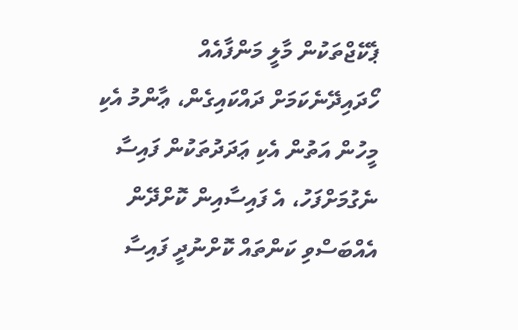ޕެކޭޖްތަކުން މާލީ މަންފާއެއް ހޯދައިދޭނެކަމަށް ދައްކައިގެން، ޢާންމު އެކި މީހުން އަތުން އެކި ޢަދަދުތަކުން ފައިސާ ނެގުމަށްފަހު، އެ ފައިސާއިން ކޮށްދޭން އެއްބަސްވި ކަންތައް ކޮށްނުދީ ފައިސާ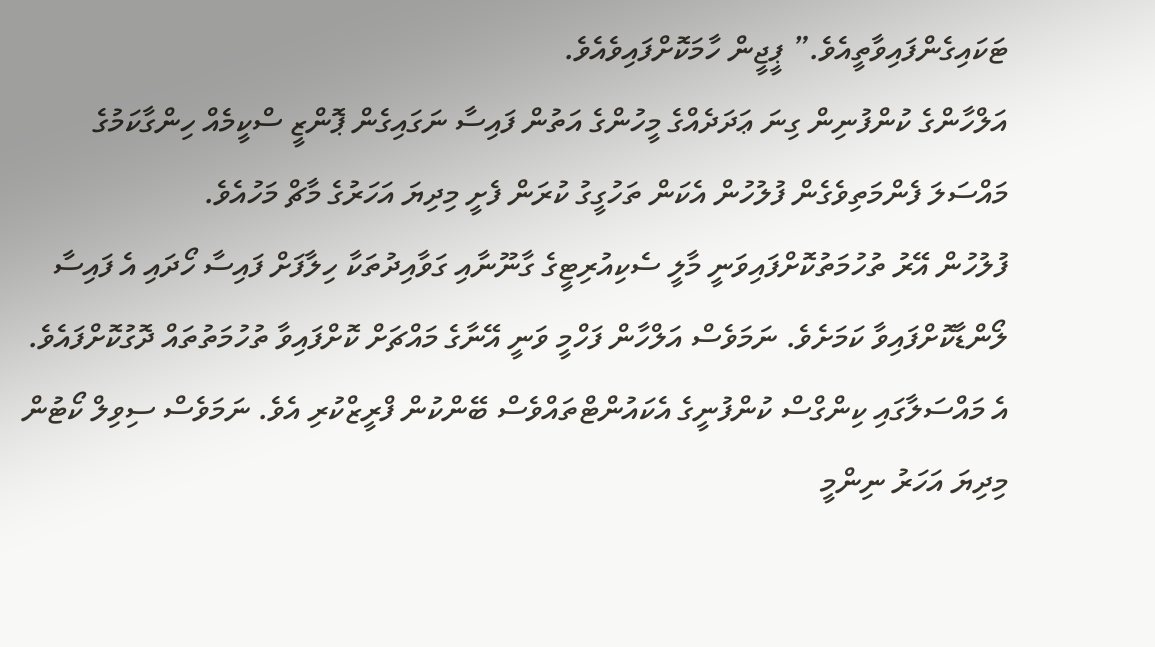ޓަކައިގެންފައިވާތީއެވެ.” ޕީޖީން ހާމަކޮށްފައިވެއެވެ.
އަލްހާންގެ ކުންފުނިން ގިނަ ޢަދަދެއްގެ މީހުންގެ އަތުން ފައިސާ ނަގައިގެން ޕޮންޒީ ސްކީމެއް ހިންގާކަމުގެ މައްސަލަ ފެންމަތިވެގެން ފުލުހުން އެކަން ތަހުގީގު ކުރަން ފެށީ މިދިޔަ އަހަރުގެ މާޗް މަހުއެވެ.
ފުލުހުން އޭރު ތުހުމަތުކޮށްފައިވަނީ މާލީ ސެކިއުރިޓީގެ ގާނޫނާއި ގަވާއިދުތަކާ ހިލާފަށް ފައިސާ ހޯދައި އެ ފައިސާ ލޯންޑާކޮށްފައިވާ ކަމަށެވެ. ނަމަވެސް އަލްހާން ފަހްމީ ވަނީ އޭނާގެ މައްޗަށް ކޮށްފައިވާ ތުހުމަތުތައް ދޮގުކޮށްފައެވެ.
އެ މައްސަލާގައި ކިންގްސް ކުންފުނީގެ އެކައުންޓްތައްވެސް ބޭންކުން ފްރީޒްކުރި އެވެ. ނަމަވެސް ސިވިލް ކޯޓުން މިދިޔަ އަހަރު ނިންމީ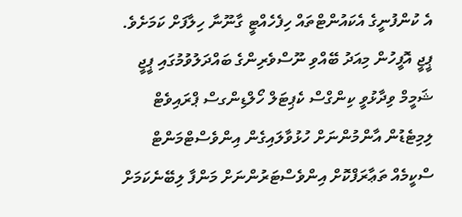އެ ކުންފުނީގެ އެކައުންޓްތައް ހިފެހެއްޓީ ގާނޫނާ ހިލާފަށް ކަމަށެވެ.
ޕީޖީ އޮފީހުން މިއަދު ބޭއްވި ނޫސްވެރިންގެ ބައްދަލުވުމުގައި ޕީޖީ ޝަމީމް ވިދާޅުވީ ކިންގްސް ކެޕިޓަލް ހޯލްޑިންގސް ޕްރައިވެޓް ލިމިޓެޑުން އާންމުންނަށް ހުޅުވާލައިގެން އިންވެސްޓްމަންޓް ސްކީމެއް ތަޢާރަފްކޮށް އިންވެސްޓަރުންނަށް މަންފާ ލިބޭނެކަމަށް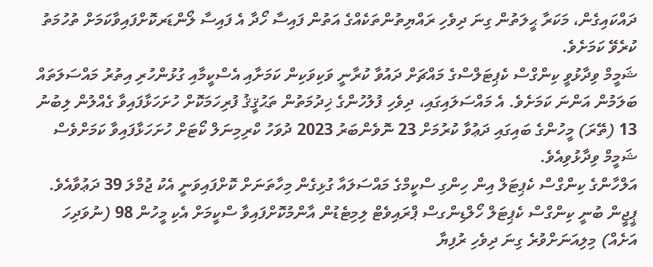ދައްކައިގެން، މަކަރާ ޙީލަތުން ގިނަ ދިވެހި ރައްޔިތުންތަކެއްގެ އަތުން ފައިސާ ހޯދާ އެ ފައިސާ ލޯންޑަރކޮށްފައިވާކަމަށް ތުހުމަތު ކުރެވޭ ކަމަށެވެ.
ޝަމީމް ވިދާޅުވީ ކިންގްސް ކެޕިޓަލްސްގެ މައްޗަށް ދައުވާ ކުރާނީ ވަކިވަކިން ކަމަށާއި އެސްކީމާއި ގުޅުންހުރި އިތުރު މައްސަލަތައް ބަލަމުން އަންނަ ކަމަށެވެ. އެ މައްސަލައިގައި، ދިވެހި ފުލުހުންގެ ޚިދުމަތުން ތަޙުޤީޤު ފުރިހަމަކޮށް ހުށަހަޅާފައިވާ ގެއްލުން ލިބުނު 13 (ތޭރަ) މީހުންގެ ބައިގައި ދަޢުވާ ކުރުމަށް 23 ނޮވެންބަރު 2023 ދުވަހު ކްރިމިނަލް ކޯޓަށް ހުށަހަޅާފައިވާ ކަމަށްވެސް ޝަމީމް ވިދާޅުވިއެވެ.
އަލްހާންގެ ކިންގްސް ކެޕިޓަލް އިން ހިންގި ސްކީމްގެ މައްސަލައާ ގުޅިގެން މިހާތަނަށް ކޮށްފައިވަނީ އެކު ޖުމްލަ 39 ދަޢުވާއެވެ.
ޕީޖީން ބުނީ ކިންގްސް ކެޕިޓަލް ހޯލްޑިންގސް ޕްރައިވެޓް ލިމިޓެޑުން އާންމުކޮށްފައިވާ ސްކީމަށް އެކި މީހުން 98 (ނުވަދިހަ އަށެއް) މިލިއަނަށްވުރެ ގިނަ ދިވެހި ރުފިޔާ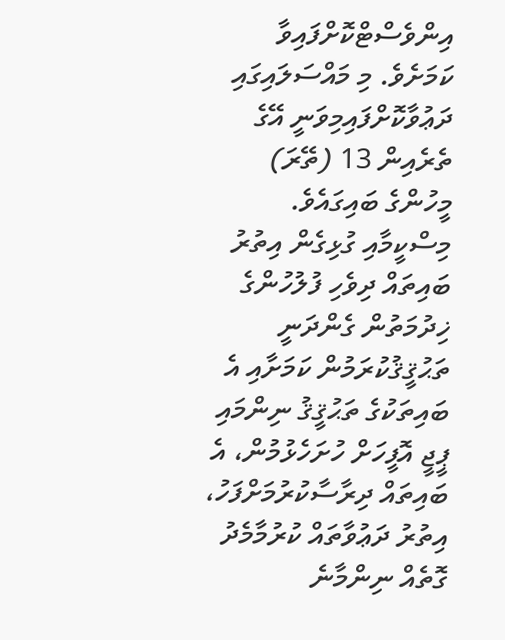އިންވެސްޓްކޮށްފައިވާ ކަމަށެވެ. މި މައްސަލައިގައި ދަޢުވާކޮށްފައިމިވަނީ އޭގެ ތެރެއިން 13 (ތޭރަ) މީހުންގެ ބައިގައެވެ.
މިސްކީމާއި ގުޅިގެން އިތުރު ބައިތައް ދިވެހި ފުލުހުންގެ ޚިދުމަތުން ގެންދަނީ ތަޙުޤީޤުކުރަމުން ކަމަށާއި އެ ބައިތަކުގެ ތަޙުޤީޤު ނިންމައި ޕީޖީ އޮފީހަށް ހުށަހެޅުމުން، އެ ބައިތައް ދިރާސާކުރުމަށްފަހު، އިތުރު ދަޢުވާތައް ކުރުމާމެދު ގޮތެއް ނިންމާނެ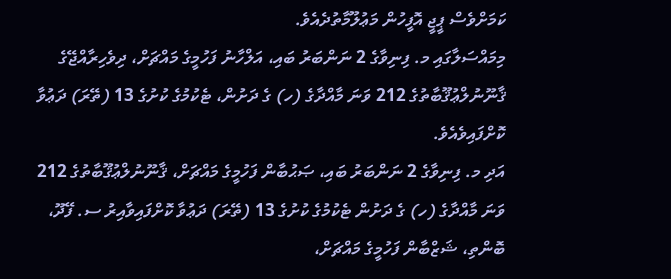ކަމަށްވެސް ޕީޖީ އޮފީހުން މަޢުލޫމާތުދެއެވެ.
މިމައްސަލާގައި މ. ފިނިވާގެ 2 ނަންބަރު ބައި، އަލްހާނު ފަހުމީގެ މައްޗަށް، ދިވެހިރާއްޖޭގެ ޤާނޫނުލްޢުޤޫބާތުގެ 212 ވަނަ މާއްދާގެ (ހ) ގެ ދަށުން، ޓެކުމުގެ ކުށުގެ 13 (ތޭރަ) ދަޢުވާ ކޮށްފައިވެއެވެ.
އަދި މ. ފިނިވާގެ 2 ނަންބަރު ބައި، ޞަޙުބާން ފަހުމީގެ މައްޗަށް، ޤާނޫނުލްޢުޤޫބާތުގެ 212 ވަނަ މާއްދާގެ (ހ) ގެ ދަށުން ޓެކުމުގެ ކުށުގެ 13 (ތޭރަ) ދަޢުވާ ކޮށްފައިވާއިރު ސ. ފޭދޫ، ބޮންތި، ޝަޒްބާން ފަހުމީގެ މައްޗަށް،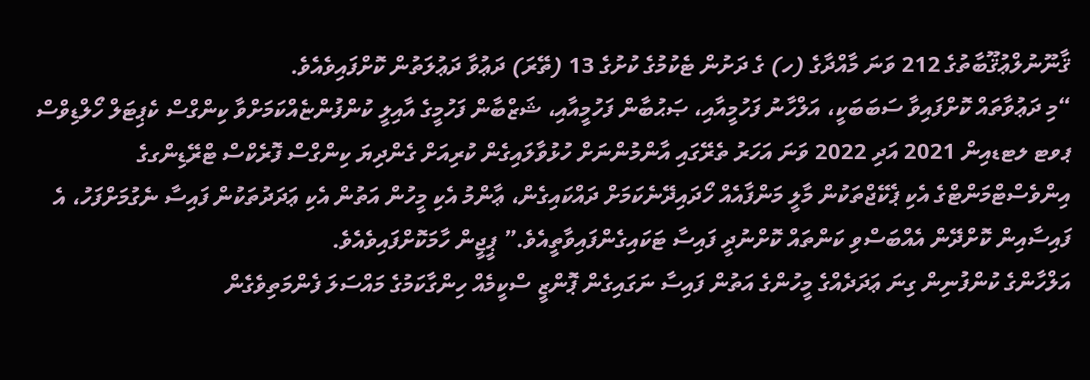ޤާނޫނުލްޢުޤޫބާތުގެ 212 ވަނަ މާއްދާގެ (ހ) ގެ ދަށުން ޓެކުމުގެ ކުށުގެ 13 (ތޭރަ) ދަޢުވާ ދަޢުލަތުން ކޮށްފައިވެއެވެ.
“މި ދަޢުވާތައް ކޮށްފައިވާ ސަބަބަކީ، އަލްހާނު ފަހުމީއާއި، ޞަޙުބާން ފަހުމީއާއި، ޝަޒްބާން ފަހުމީގެ އާއިލީ ކުންފުންޏެއްކަމަށްވާ ކިންގްސް ކެޕިޓަލް ހޯލްޑިވްސް ޕވޓ ލޓޑއިން 2021 އަދި 2022 ވަނަ އަހަރު ތެރޭގައި އާންމުންނަށް ހުޅުވާލައިގެން ކުރިއަށް ގެންދިޔަ ކިންގްސް ފޮރެކްސް ޓްރޭޑިންގގެ އިންވެސްޓްމަންޓްގެ އެކި ޕެކޭޖްތަކުން މާލީ މަންފާއެއް ހޯދައިދޭނެކަމަށް ދައްކައިގެން، ޢާންމު އެކި މީހުން އަތުން އެކި ޢަދަދުތަކުން ފައިސާ ނެގުމަށްފަހު، އެ ފައިސާއިން ކޮށްދޭން އެއްބަސްވި ކަންތައް ކޮށްނުދީ ފައިސާ ޓަކައިގެންފައިވާތީއެވެ.” ޕީޖީން ހާމަކޮށްފައިވެއެވެ.
އަލްހާންގެ ކުންފުނިން ގިނަ ޢަދަދެއްގެ މީހުންގެ އަތުން ފައިސާ ނަގައިގެން ޕޮންޒީ ސްކީމެއް ހިންގާކަމުގެ މައްސަލަ ފެންމަތިވެގެން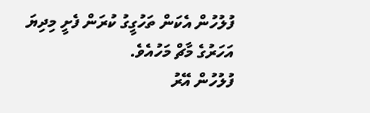ފުލުހުން އެކަން ތަހުގީގު ކުރަން ފެށީ މިދިޔަ އަހަރުގެ މާޗް މަހުއެވެ.
ފުލުހުން އޭރު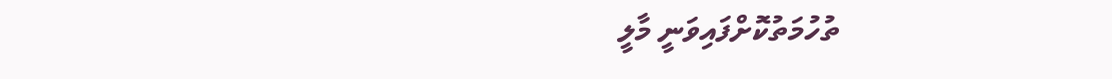ތުހުމަތުކޮށްފައިވަނީ މާލީ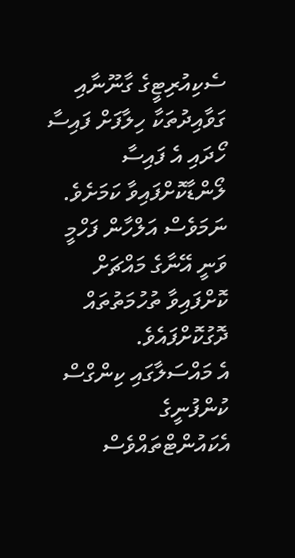ސެކިއުރިޓީގެ ގާނޫނާއި ގަވާއިދުތަކާ ހިލާފަށް ފައިސާ ހޯދައި އެ ފައިސާ ލޯންޑާކޮށްފައިވާ ކަމަށެވެ. ނަމަވެސް އަލްހާން ފަހްމީ ވަނީ އޭނާގެ މައްޗަށް ކޮށްފައިވާ ތުހުމަތުތައް ދޮގުކޮށްފައެވެ.
އެ މައްސަލާގައި ކިންގްސް ކުންފުނީގެ އެކައުންޓްތައްވެސް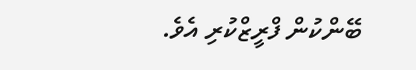ބޭންކުން ފްރީޒްކުރި އެވެ.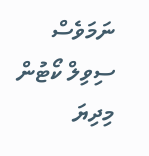ނަމަވެސް ސިވިލް ކޯޓުން މިދިޔަ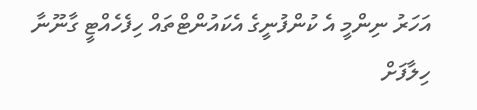އަހަރު ނިންމީ އެ ކުންފުނީގެ އެކައުންޓްތައް ހިފެހެއްޓީ ގާނޫނާ ހިލާފަށް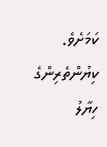ކަމަށެވެ.
ކިޔުންތެރިންގެ ހިޔާލު